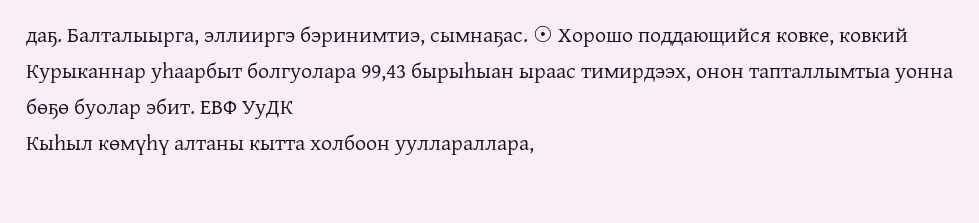даҕ. Балталыырга, эллииргэ бэринимтиэ, сымнаҕас. ☉ Хорошо поддающийся ковке, ковкий
Курыканнар уһаарбыт болгуолара 99,43 бырыһыан ыраас тимирдээх, онон тапталлымтыа уонна бөҕө буолар эбит. ЕВФ УуДК
Кыһыл көмүһү алтаны кытта холбоон ууллараллара,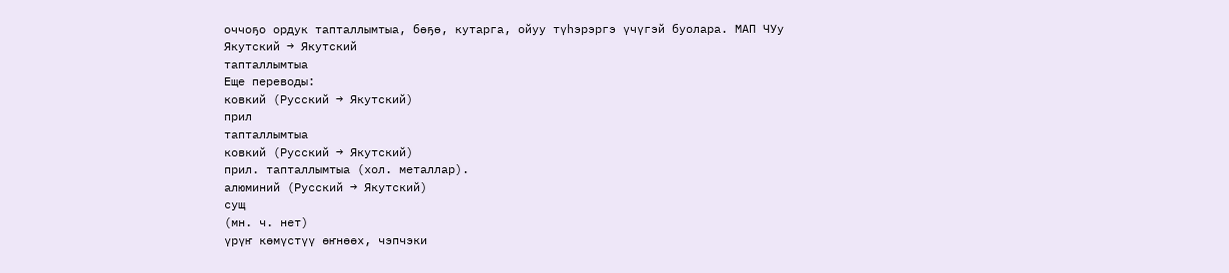оччоҕо ордук тапталлымтыа, бөҕө, кутарга, ойуу түһэрэргэ үчүгэй буолара. МАП ЧУу
Якутский → Якутский
тапталлымтыа
Еще переводы:
ковкий (Русский → Якутский)
прил
тапталлымтыа
ковкий (Русский → Якутский)
прил. тапталлымтыа (хол. металлар).
алюминий (Русский → Якутский)
сущ
(мн. ч. нет)
үрүҥ көмүстүү өҥнөөх, чэпчэки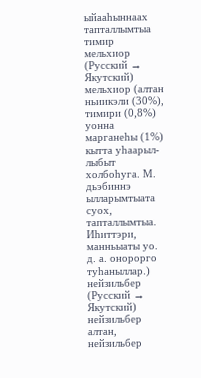ыйааһыннаах тапталлымтыа тимир
мельхиор (Русский → Якутский)
мельхиор (алтан ньиикэли (30%), тимири (0,8%) уонна марганеһы (1%) кытта уһаарыл-лыбыт холбоһуга. М. дьэбиннэ ылларымтыата суох, тапталлымтыа. Иһиттэри, манньыаты уо. д. а. онорорго туһаныллар.)
нейзильбер (Русский → Якутский)
нейзильбер алтан, нейзильбер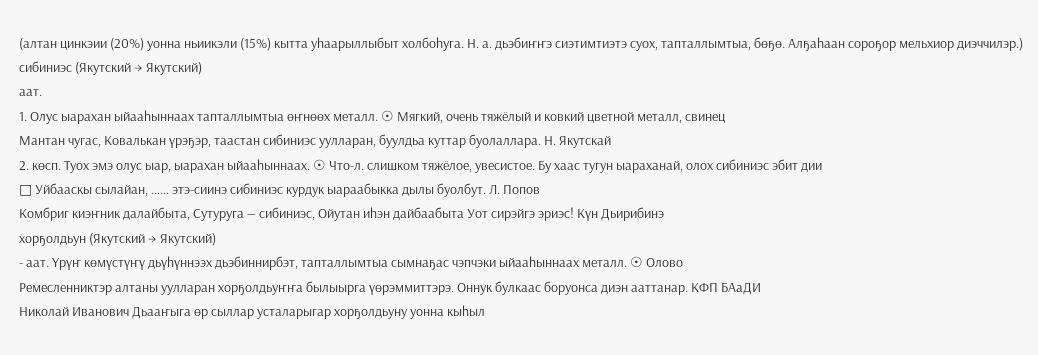(алтан цинкэии (20%) уонна ньиикэли (15%) кытта уһаарыллыбыт холбоһуга. Н. а. дьэбиҥҥэ сиэтимтиэтэ суох, тапталлымтыа, бөҕө. Алҕаһаан сороҕор мельхиор диэччилэр.)
сибиниэс (Якутский → Якутский)
аат.
1. Олус ыарахан ыйааһыннаах тапталлымтыа өҥнөөх металл. ☉ Мягкий, очень тяжёлый и ковкий цветной металл, свинец
Мантан чугас, Ковалькан үрэҕэр, таастан сибиниэс уулларан, буулдьа куттар буолаллара. Н. Якутскай
2. көсп. Туох эмэ олус ыар, ыарахан ыйааһыннаах. ☉ Что-л. слишком тяжёлое, увесистое. Бу хаас тугун ыараханай, олох сибиниэс эбит дии
□ Уйбааскы сылайан, …… этэ-сиинэ сибиниэс курдук ыараабыкка дылы буолбут. Л. Попов
Комбриг киэҥник далайбыта, Сутуруга — сибиниэс, Ойутан иһэн дайбаабыта Уот сирэйгэ эриэс! Күн Дьирибинэ
хорҕолдьун (Якутский → Якутский)
- аат. Үрүҥ көмүстүҥү дьүһүннээх дьэбиннирбэт, тапталлымтыа сымнаҕас чэпчэки ыйааһыннаах металл. ☉ Олово
Ремесленниктэр алтаны уулларан хорҕолдьуҥҥа былыырга үөрэммиттэрэ. Оннук булкаас боруонса диэн ааттанар. КФП БАаДИ
Николай Иванович Дьааҥыга өр сыллар усталарыгар хорҕолдьуну уонна кыһыл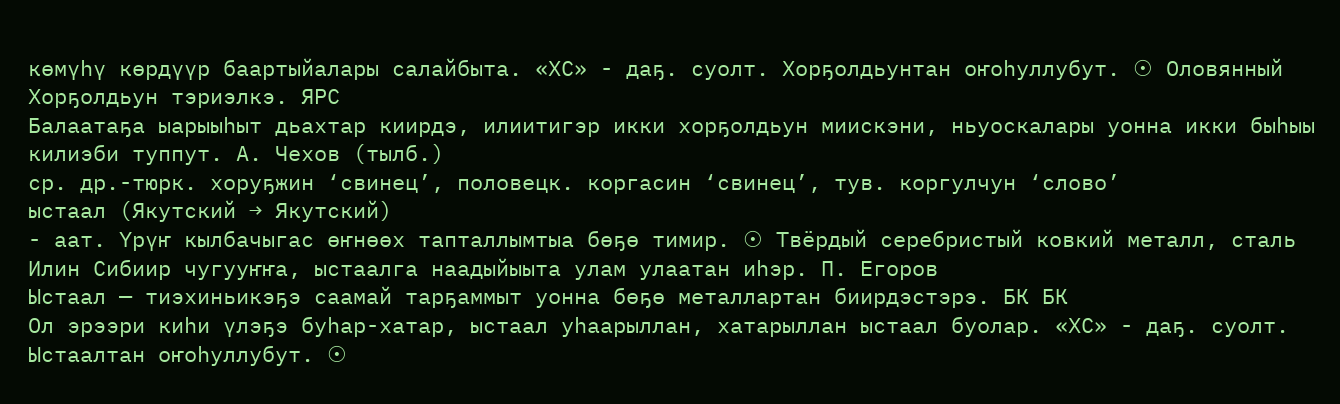көмүһү көрдүүр баартыйалары салайбыта. «ХС» - даҕ. суолт. Хорҕолдьунтан оҥоһуллубут. ☉ Оловянный
Хорҕолдьун тэриэлкэ. ЯРС
Балаатаҕа ыарыыһыт дьахтар киирдэ, илиитигэр икки хорҕолдьун миискэни, ньуоскалары уонна икки быһыы килиэби туппут. А. Чехов (тылб.)
ср. др.-тюрк. хоруҕжин ‘свинец’, половецк. коргасин ‘свинец’, тув. коргулчун ‘слово’
ыстаал (Якутский → Якутский)
- аат. Үрүҥ кылбачыгас өҥнөөх тапталлымтыа бөҕө тимир. ☉ Твёрдый серебристый ковкий металл, сталь
Илин Сибиир чугууҥҥа, ыстаалга наадыйыыта улам улаатан иһэр. П. Егоров
Ыстаал — тиэхиньикэҕэ саамай тарҕаммыт уонна бөҕө металлартан биирдэстэрэ. БК БК
Ол эрээри киһи үлэҕэ буһар-хатар, ыстаал уһаарыллан, хатарыллан ыстаал буолар. «ХС» - даҕ. суолт. Ыстаалтан оҥоһуллубут. ☉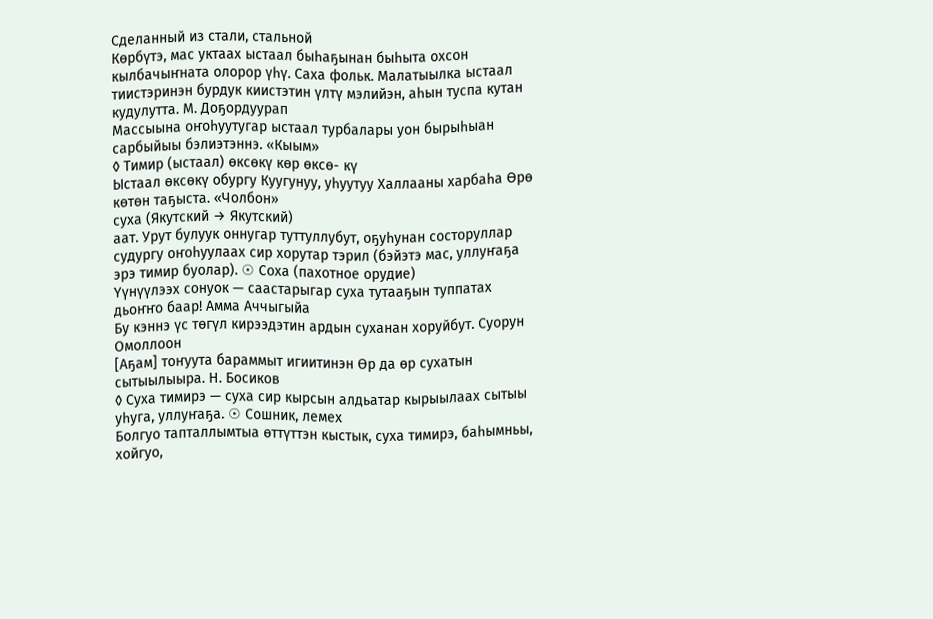Сделанный из стали, стальной
Көрбүтэ, мас уктаах ыстаал быһаҕынан быһыта охсон кылбачыҥната олорор үһү. Саха фольк. Малатыылка ыстаал тиистэринэн бурдук киистэтин үлтү мэлийэн, аһын туспа кутан кудулутта. М. Доҕордуурап
Массыына оҥоһуутугар ыстаал турбалары уон бырыһыан сарбыйыы бэлиэтэннэ. «Кыым»
◊ Тимир (ыстаал) өксөкү көр өксө- кү
Ыстаал өксөкү обургу Куугунуу, уһуутуу Халлааны харбаһа Өрө көтөн таҕыста. «Чолбон»
суха (Якутский → Якутский)
аат. Урут булуук оннугар туттуллубут, оҕуһунан состоруллар судургу оҥоһуулаах сир хорутар тэрил (бэйэтэ мас, уллуҥаҕа эрэ тимир буолар). ☉ Соха (пахотное орудие)
Үүнүүлээх сонуок — саастарыгар суха тутааҕын туппатах дьоҥҥо баар! Амма Аччыгыйа
Бу кэннэ үс төгүл кирээдэтин ардын суханан хоруйбут. Суорун Омоллоон
[Аҕам] тоҥуута бараммыт игиитинэн Өр да өр сухатын сытыылыыра. Н. Босиков
◊ Суха тимирэ — суха сир кырсын алдьатар кырыылаах сытыы уһуга, уллуҥаҕа. ☉ Сошник, лемех
Болгуо тапталлымтыа өттүттэн кыстык, суха тимирэ, баһымньы, хойгуо,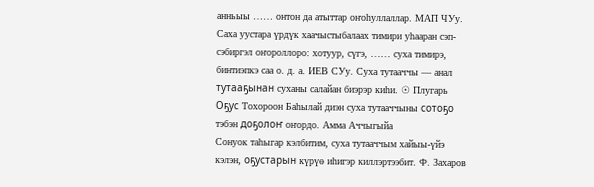анньыы …… онтон да атыттар оҥоһуллаллар. МАП ЧУу. Саха уустара үрдүк хаачыстыбалаах тимири уһааран сэп-сэбиргэл оҥороллоро: хотуур, сүгэ, …… суха тимирэ, бинтиэпкэ саа о. д. а. ИЕВ СУу. Суха тутааччы — анал тутааҕынан суханы салайан биэрэр киһи. ☉ Плугарь
Оҕус Тохороон Баһылай диэн суха тутааччыны сотоҕо тэбэн доҕолоҥ оҥордо. Амма Аччыгыйа
Сонуок таһыгар кэлбитим, суха тутааччым хайыы-үйэ кэлэн, оҕустарын күрүө иһигэр киллэртээбит. Ф. Захаров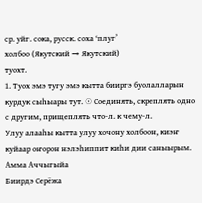ср. уйг. сока, русск. соха ‘плуг’
холбоо (Якутский → Якутский)
туохт.
1. Туох эмэ тугу эмэ кытта бииргэ буолалларын курдук сыһыары тут. ☉ Соединять, скреплять одно с другим, прищеплять что-л. к чему-л.
Улуу алааһы кытта улуу хочону холбоон, киэҥ куйаар оҥорон нэлэһиппит киһи дии саныырым. Амма Аччыгыйа
Биирдэ Серёжа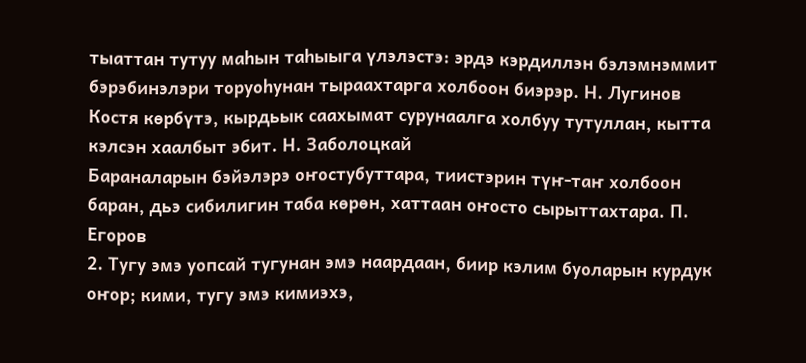тыаттан тутуу маһын таһыыга үлэлэстэ: эрдэ кэрдиллэн бэлэмнэммит бэрэбинэлэри торуоһунан тыраахтарга холбоон биэрэр. Н. Лугинов
Костя көрбүтэ, кырдьык саахымат сурунаалга холбуу тутуллан, кытта кэлсэн хаалбыт эбит. Н. Заболоцкай
Бараналарын бэйэлэрэ оҥостубуттара, тиистэрин түҥ-таҥ холбоон баран, дьэ сибилигин таба көрөн, хаттаан оҥосто сырыттахтара. П. Егоров
2. Тугу эмэ уопсай тугунан эмэ наардаан, биир кэлим буоларын курдук оҥор; кими, тугу эмэ кимиэхэ,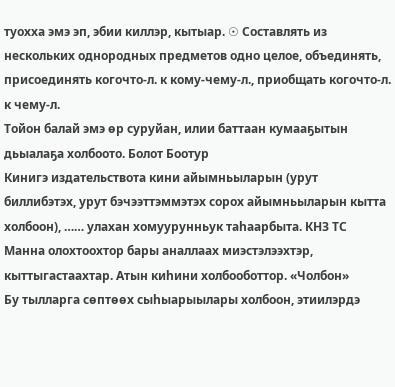туохха эмэ эп, эбии киллэр, кытыар. ☉ Составлять из нескольких однородных предметов одно целое, объединять, присоединять когочто-л. к кому-чему-л., приобщать когочто-л. к чему-л.
Тойон балай эмэ өр суруйан, илии баттаан кумааҕытын дьыалаҕа холбоото. Болот Боотур
Кинигэ издательствота кини айымньыларын (урут биллибэтэх, урут бэчээттэммэтэх сорох айымньыларын кытта холбоон), …… улахан хомуурунньук таһаарбыта. КНЗ ТС
Манна олохтоохтор бары аналлаах миэстэлээхтэр, кыттыгастаахтар. Атын киһини холбооботтор. «Чолбон»
Бу тылларга сөптөөх сыһыарыылары холбоон, этиилэрдэ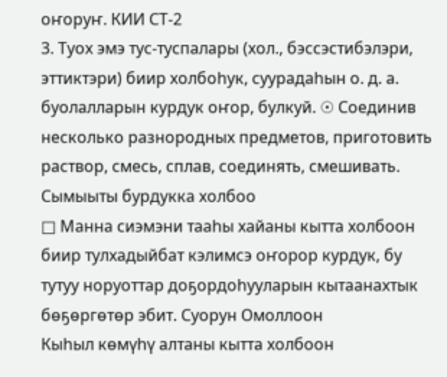оҥоруҥ. КИИ СТ-2
3. Туох эмэ тус-туспалары (хол., бэссэстибэлэри, эттиктэри) биир холбоһук, суурадаһын о. д. а. буолалларын курдук оҥор, булкуй. ☉ Соединив несколько разнородных предметов, приготовить раствор, смесь, сплав, соединять, смешивать. Сымыыты бурдукка холбоо
□ Манна сиэмэни тааһы хайаны кытта холбоон биир тулхадыйбат кэлимсэ оҥорор курдук, бу тутуу норуоттар доҕордоһууларын кытаанахтык бөҕөргөтөр эбит. Суорун Омоллоон
Кыһыл көмүһү алтаны кытта холбоон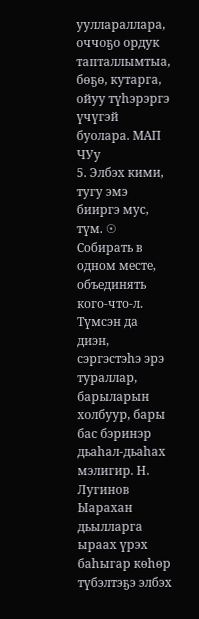ууллараллара, оччоҕо ордук тапталлымтыа, бөҕө, кутарга, ойуу түһэрэргэ үчүгэй буолара. МАП ЧУу
5. Элбэх кими, тугу эмэ бииргэ мус, түм. ☉ Собирать в одном месте, объединять кого-что-л.
Түмсэн да диэн, сэргэстэһэ эрэ тураллар, барыларын холбуур, бары бас бэринэр дьаһал-дьаһах мэлигир. Н. Лугинов
Ыарахан дьылларга ыраах үрэх баһыгар көһөр түбэлтэҕэ элбэх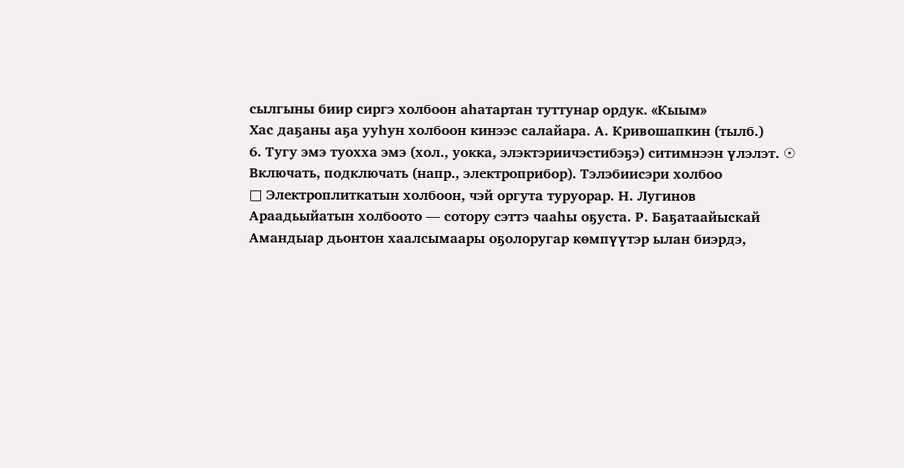сылгыны биир сиргэ холбоон аһатартан туттунар ордук. «Кыым»
Хас даҕаны аҕа ууһун холбоон кинээс салайара. А. Кривошапкин (тылб.)
6. Тугу эмэ туохха эмэ (хол., уокка, элэктэриичэстибэҕэ) ситимнээн үлэлэт. ☉ Включать, подключать (напр., электроприбор). Тэлэбиисэри холбоо
□ Электроплиткатын холбоон, чэй оргута туруорар. Н. Лугинов
Араадьыйатын холбоото — сотору сэттэ чааһы оҕуста. Р. Баҕатаайыскай
Амандыар дьонтон хаалсымаары оҕолоругар көмпүүтэр ылан биэрдэ,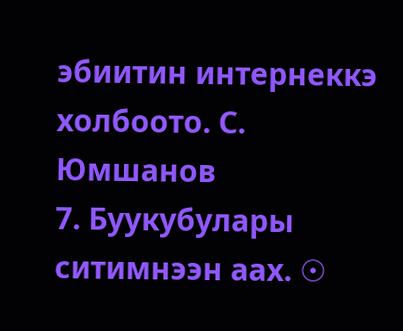эбиитин интернеккэ холбоото. С. Юмшанов
7. Буукубулары ситимнээн аах. ☉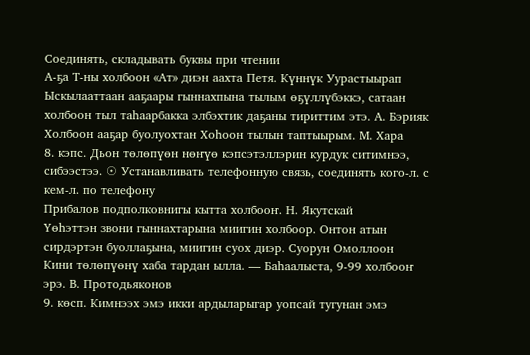Соединять, складывать буквы при чтении
А-ҕа Т-ны холбоон «Ат» диэн аахта Петя. Күннүк Уурастыырап
Ыскылааттаан ааҕаары гыннахпына тылым өҕүллүбэккэ, сатаан холбоон тыл таһаарбакка элбэхтик даҕаны тириттим этэ. А. Бэрияк
Холбоон ааҕар буолуохтан Хоһоон тылын таптыырым. М. Хара
8. кэпс. Дьон төлөпүөн нөҥүө кэпсэтэллэрин курдук ситимнээ, сибээстээ. ☉ Устанавливать телефонную связь, соединять кого-л. с кем-л. по телефону
Прибалов подполковнигы кытта холбооҥ. Н. Якутскай
Үөһэттэн звони гыннахтарына миигин холбоор. Онтон атын сирдэртэн буоллаҕына, миигин суох диэр. Суорун Омоллоон
Кини төлөпүөнү хаба тардан ылла. — Баһаалыста, 9-99 холбооҥ эрэ. В. Протодьяконов
9. көсп. Кимнээх эмэ икки ардыларыгар уопсай тугунан эмэ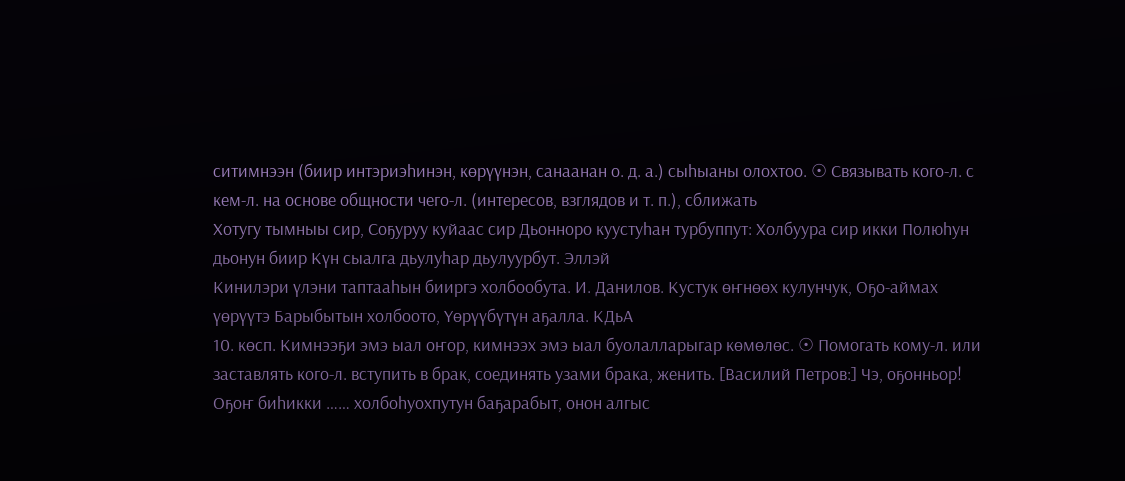ситимнээн (биир интэриэһинэн, көрүүнэн, санаанан о. д. а.) сыһыаны олохтоо. ☉ Связывать кого-л. с кем-л. на основе общности чего-л. (интересов, взглядов и т. п.), сближать
Хотугу тымныы сир, Соҕуруу куйаас сир Дьонноро куустуһан турбуппут: Холбуура сир икки Полюһун дьонун биир Күн сыалга дьулуһар дьулуурбут. Эллэй
Кинилэри үлэни таптааһын бииргэ холбообута. И. Данилов. Кустук өҥнөөх кулунчук, Оҕо-аймах үөрүүтэ Барыбытын холбоото, Үөрүүбүтүн аҕалла. КДьА
10. көсп. Кимнээҕи эмэ ыал оҥор, кимнээх эмэ ыал буолалларыгар көмөлөс. ☉ Помогать кому-л. или заставлять кого-л. вступить в брак, соединять узами брака, женить. [Василий Петров:] Чэ, оҕонньор! Оҕоҥ биһикки …… холбоһуохпутун баҕарабыт, онон алгыс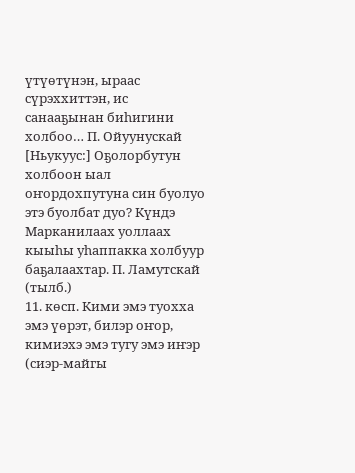үтүөтүнэн, ыраас сүрэххиттэн, ис санааҕынан биһигини холбоо… П. Ойуунускай
[Ньукуус:] Оҕолорбутун холбоон ыал оҥордохпутуна син буолуо этэ буолбат дуо? Күндэ
Марканилаах уоллаах кыыһы уһаппакка холбуур баҕалаахтар. П. Ламутскай (тылб.)
11. көсп. Кими эмэ туохха эмэ үөрэт, билэр оҥор, кимиэхэ эмэ тугу эмэ иҥэр (сиэр-майгы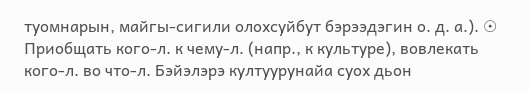туомнарын, майгы-сигили олохсуйбут бэрээдэгин о. д. а.). ☉ Приобщать кого-л. к чему-л. (напр., к культуре), вовлекать кого-л. во что-л. Бэйэлэрэ култуурунайа суох дьон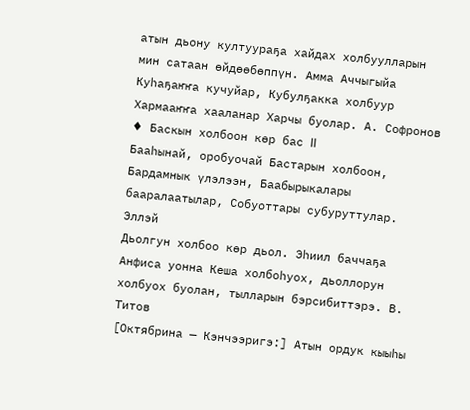атын дьону култуураҕа хайдах холбуулларын мин сатаан өйдөөбөппүн. Амма Аччыгыйа
Куһаҕаҥҥа кучуйар, Кубулҕакка холбуур Хармааҥҥа хааланар Харчы буолар. А. Софронов
♦ Баскын холбоон көр бас II
Бааһынай, оробуочай Бастарын холбоон, Бардамнык үлэлээн, Баабырыкалары бааралаатылар, Собуоттары субуруттулар. Эллэй
Дьолгун холбоо көр дьол. Эһиил баччаҕа Анфиса уонна Кеша холбоһуох, дьоллорун холбуох буолан, тылларын бэрсибиттэрэ. В. Титов
[Октябрина — Кэнчээригэ:] Атын ордук кыыһы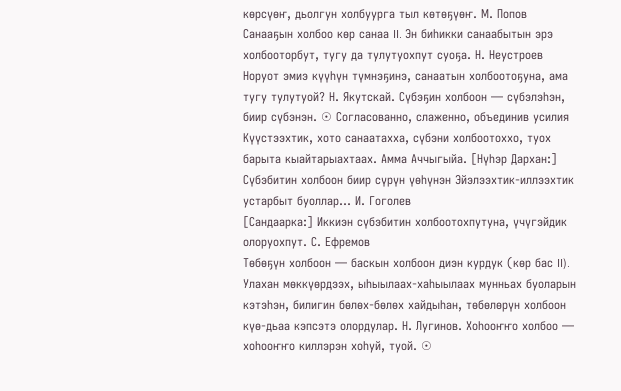көрсүөҥ, дьолгун холбуурга тыл көтөҕүөҥ. М. Попов
Санааҕын холбоо көр санаа II. Эн биһикки санаабытын эрэ холбооторбут, тугу да тулутуохпут суоҕа. Н. Неустроев
Норуот эмиэ күүһүн түмнэҕинэ, санаатын холбоотоҕуна, ама тугу тулутуой? Н. Якутскай. Сүбэҕин холбоон — сүбэлэһэн, биир сүбэнэн. ☉ Согласованно, слаженно, объединив усилия
Күүстээхтик, хото санаатахха, сүбэни холбоотоххо, туох барыта кыайтарыахтаах. Амма Аччыгыйа. [Нүһэр Дархан:] Сүбэбитин холбоон биир сүрүн үөһүнэн Эйэлээхтик-иллээхтик устарбыт буоллар… И. Гоголев
[Сандаарка:] Иккиэн сүбэбитин холбоотохпутуна, үчүгэйдик олоруохпут. С. Ефремов
Төбөҕүн холбоон — баскын холбоон диэн курдук (көр бас II). Улахан мөккүөрдээх, ыһыылаах-хаһыылаах мунньах буоларын кэтэһэн, билигин бөлөх-бөлөх хайдыһан, төбөлөрүн холбоон күө-дьаа кэпсэтэ олордулар. Н. Лугинов. Хоһооҥҥо холбоо — хоһооҥҥо киллэрэн хоһуй, туой. ☉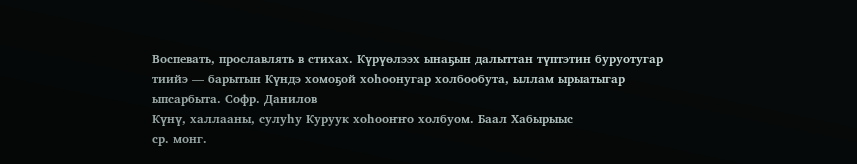Воспевать, прославлять в стихах. Күрүөлээх ынаҕын далыттан түптэтин буруотугар тиийэ — барытын Күндэ хомоҕой хоһоонугар холбообута, ыллам ырыатыгар ыпсарбыта. Софр. Данилов
Күнү, халлааны, сулуһу Куруук хоһооҥҥо холбуом. Баал Хабырыыс
ср. монг.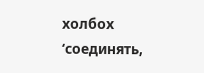холбох ‘соединять,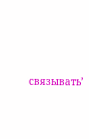связывать’